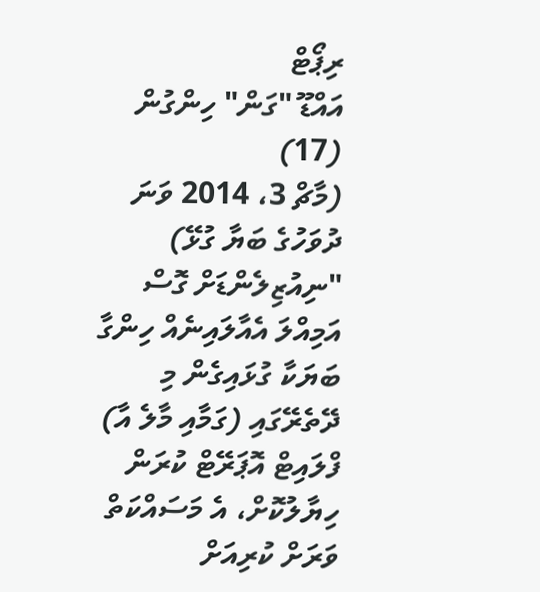ރިޕޯޓް
އައްޑޫ "ގަން" ހިންގުން (17)
(މާޗް 3، 2014 ވަނަ ދުވަހުގެ ބަޔާ ގުޅޭ)
"ނިއުޒިލެންޑަށް ގޮސް އަމިއްލަ އެއާލައިނެއް ހިންގާ ބަޔަކާ ގުޅައިގެން މި ދޭތެރޭގައި (ގަމާއި މާލެ އާ) ފްލައިޓް އޮޕަރޭޓް ކުރަން ހިޔާލުކޮށް، އެ މަސައްކަތް ވަރަށް ކުރިއަށް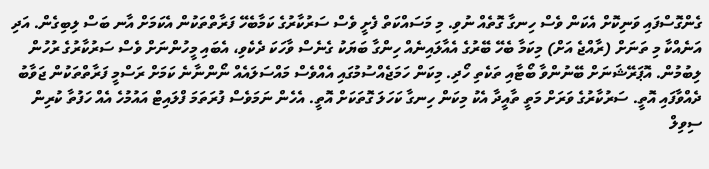ގެންގޮސްފައި ވަނިކޮށް އެކަން ވެސް ހިނގާ ގޮތެއް ނުވި. މި މަސައްކަތް ފެށީ ވެސް ސަރުކާރުގެ ކަމާބެހޭ ފަރާތްތަކުން އެކަމަށް އާނ ބަސް ލިބިގެން. އަދި އަނެއްކާ މި ތަނަށް (ރާއްޖެ އަށް) މިކަމާ ބެހޭ ބޭރުގެ އެއާލައިނެއް ހިންގާ ބަޔަކު ގެނެސް ވާހަކަ ދެކެވި، އެބައި މީހުންނަށް ވެސް ސަރުކާރުގެ ރުހުން ލިބުމުން. އޮޕަރޭޝަނަށް ބޭނުންވާ ބޯޓާއި ތަކެތި ހޯދި. މިކަން ހަމަޖެއްސުމުގައި އެއްވެސް މައްސަލައެއް ނޯންނާނެ ކަމަށް ރަސްމީ ފަރާތްތަކުން ޖަވާބު ދެއްވާފައި އޮތީ. ސަރުކާރުގެ ވަރަށް މަތީ ތާއީދާ އެކު މިކަން ހިނގާ ކަހަލަ ގޮތަކަށް އޮތީ. އެހެން ނަމަވެސް ފުރަތަމަ ފްލައިޓް އައުމުހެ އެއް ހަފުތާ ކުރިން ސިވިލް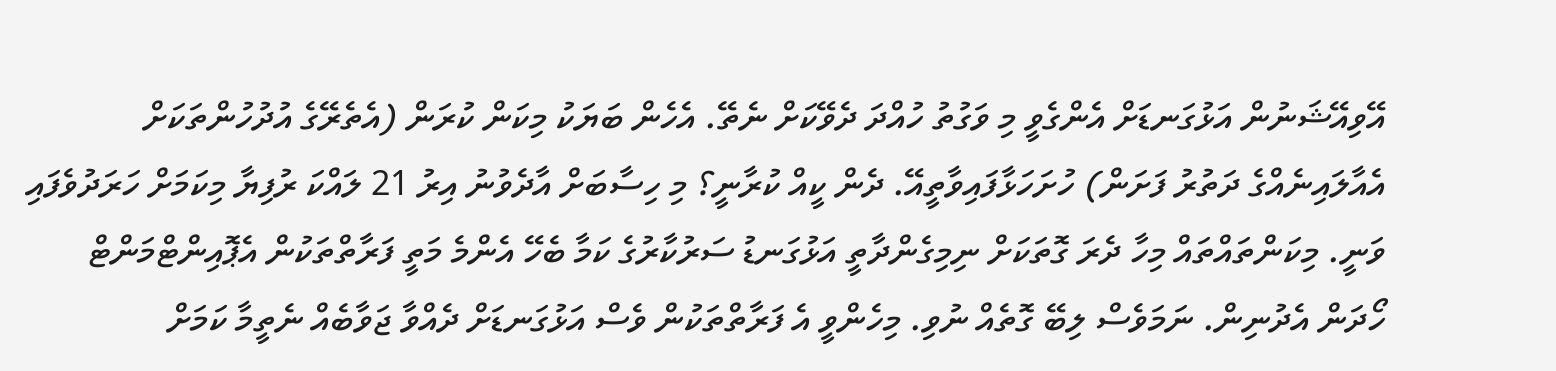އޭވިއޭޝަނުން އަޅުގަނޑަށް އެންގެވީ މި ވަގުތު ހުއްދަ ދެވޭކަށް ނެތޭ. އެހެން ބަޔަކު މިކަން ކުރަން (އެތެރޭގެ އުދުހުންތަކަށް އެއާލައިނެއްގެ ދަތުރު ފަށަން) ހުށަހަޅާފައިވާތީއޭ. ދެން ކީއް ކުރާނީ؟ މި ހިސާބަށް އާދެވުނު އިރު 21 ލައްކަ ރުފިޔާ މިކަމަށް ހަރަދުވެފައި ވަނީ. މިކަންތައްތައް މިހާ ދެރަ ގޮތަކަށް ނިމިގެންދާތީ އަޅުގަނޑު ސަރުކާރުގެ ކަމާ ބެހޭ އެންމެ މަތީ ފަރާތްތަކުން އެޕޮއިންޓްމަންޓް ހޯދަން އެދުނިން. ނަމަވެސް ލިބޭ ގޮތެއް ނުވި. މިހެންވީ އެ ފަރާތްތަކުން ވެސް އަޅުގަނޑަށް ދެއްވާ ޖަވާބެއް ނެތީމާ ކަމަށް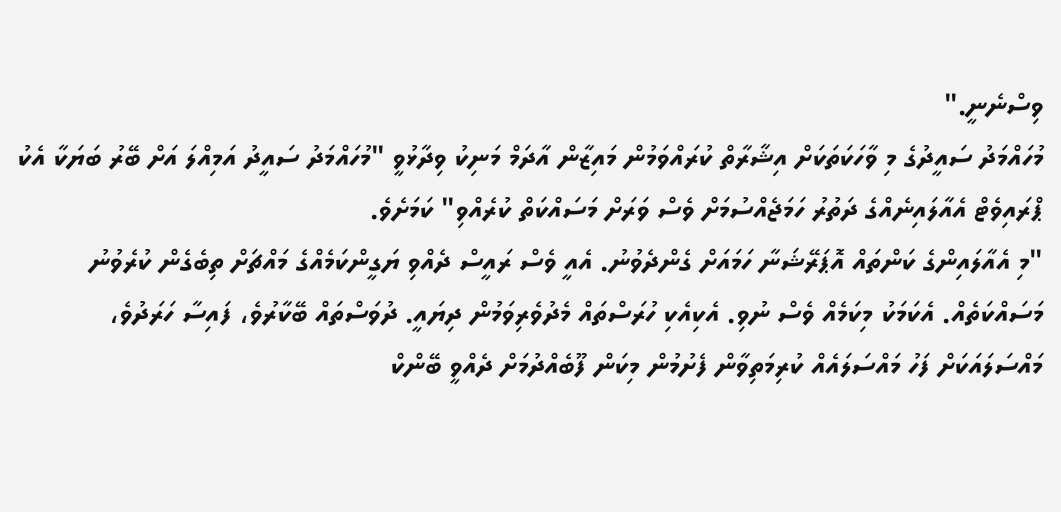ވިސްނެނީ."
މުހައްމަދު ސައީދުގެ މި ވާހަކަތަކަށް އިޝާރާތް ކުރައްވަމުން މައިޒާން އާދަމް މަނިކު ވިދާޅުވީ "މުހައްމަދު ސައީދު އަމިއްލަ އަށް ބޭރު ބަޔަކާ އެކު ޕްރައިވެޓް އެއާލައިނެއްގެ ދަތުރު ހަމަޖެއްސުމަށް ވެސް ވަރަށް މަސައްކަތް ކުރެއްވި" ކަމަށެވެ.
"މި އެއާލައިންގެ ކަންތައް އޮޕަރޭޝަނާ ހަމައަށް ގެންދެވުނު. އެއީ ވެސް ރައީސް ދެއްވި ޔަގީންކަމެއްގެ މައްޗަށް ތިބެގެން ކުރެވުނު މަސައްކަތެއް. އެކަމަކު މިކަމެއް ވެސް ނުވި. އެކިއެކި ހުރަސްތައް މެދުވެރިވަމުން ދިޔައީ. ދުވަސްތައް ބޭކާރުވެ، ފައިސާ ހަރަދުވެ، މައްސަލައަކަށް ފަހު މައްސަލައެއް ކުރިމަތިވާން ފެށުމުން މިކަން ފޫބެއްދުމަށް ދެއްވީ ބޭންކް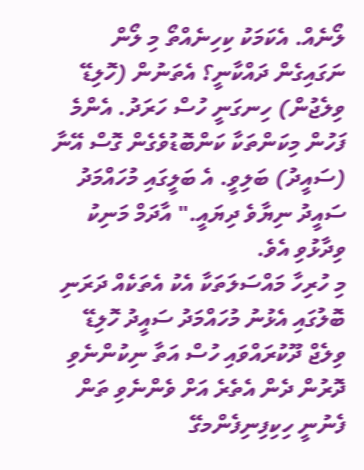ލޯނެއް. އެކަމަކު ކިހިނެއްތޯ މި ލޯން ނަގައިގެން ދައްކާނީ؟ އެތަނުން (ހޮލިޑޭ ވިލެޖުން) ހިނގަނީ ހުސް ހަރަދު. އެންމެ ފަހުން މިކަންތަކާ ކަންބޮޑުވެގެން ގޮސް އޭނާ (ސައީދު) ބަލިވީ. އެ ބަލީގައި މުހައްމަދު ސައީދު ނިޔާވެ ދިޔައީ." އާދަމް މަނިކު ވިދާޅުވި އެވެ.
މި ހުރިހާ މައްސަލަތަކާ އެކު އެތަކެއް ދަރަނި ބޮލުގައި އެޅުނު މުހައްމަދު ސައީދު ހޮލިޑޭ ވިލެޖް ދޫކުރައްވައި ހުސް އަތާ ނިކުންނެވި ދޮރުން ދެން އެތެރެ އަށް ވެންނެވި ތަން ފެނުނީ ހިކިފިނިފެންމގޭ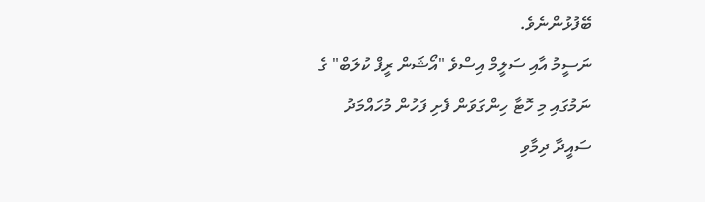ބޭފުޅުންނެވެ.
ނަސީމު އާއި ސަލީމް އިސްވެ "އޯޝަން ރީފް ކުލަބް" ގެ ނަމުގައި މި ހޮޓާ ހިންގަވަން ފެށި ފަހުން މުހައްމަދު ސައީދާ ދިމާވި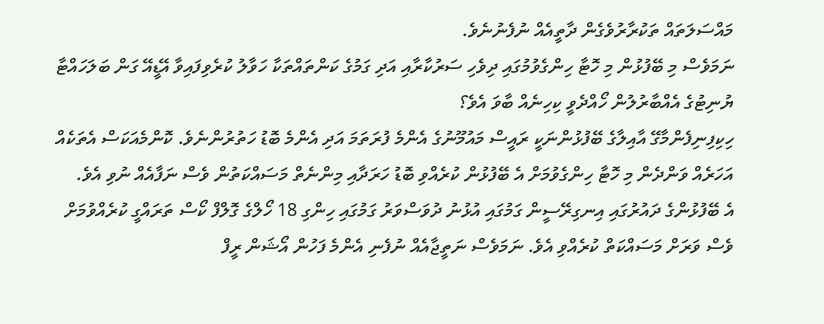މައްސަލަތައް ތަކުރާރުވެގެން ދާތީއެއް ނުފެނުނެވެ.
ނަމަވެސް މި ބޭފުޅުން މި ހޮޓާ ހިންގެވުމުގައި ދިވެހި ސަރުކާރާއި އަދި ގަމުގެ ކަންތައްތަކާ ހަވާލު ކުރެވިފައިވާ އޭޑީއޭ ގަން ބަލަހައްޓާ ޔުނިޓުގެ އެއްބާރުލުން ހޯއްދެވީ ކިހިނެއް ބާވަ އެވެ؟
ހިކިފިނިފެންމާގޭ އާއިލާގެ ބޭފުޅުންނަކީ ރައީސް މައުމޫނުގެ އެންމެ ފުރަތަމަ އަދި އެންމެ ބޮޑު ހަތުރުންނެވެ. ކޮންމެއަކަސް އެތަކެއް އަހަރެއް ވަންދެން މި ހޮޓާ ހިންގެވުމަށް އެ ބޭފުޅުން ކުރެއްވި ބޮޑު ހަރަދާއި މިންނެތް މަސައްކަތުން ވެސް ނަފާއެއް ނުވި އެވެ.
އެ ބޭފުޅުންގެ ދައުރުގައި އިނގިރޭސީން ގަމުގައި އުޅުނު ދުވަސްވަރު ގަމުގައި ހިންގި 18 ހޯލްގެ ގޮލްފް ކޯސް ތަރައްގީ ކުރެއްވުމަށް ވެސް ވަރަށް މަސައްކަތް ކުރެއްވި އެވެ. ނަމަވެސް ނަތީޖާއެއް ނުފެނި އެންމެ ފަހުން އޯޝަން ރީފް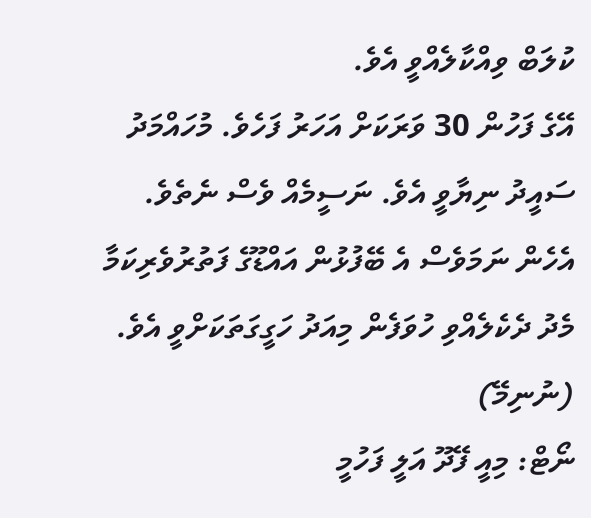ކުލަބް ވިއްކާލެއްވީ އެވެ.
އޭގެ ފަހުން 30 ވަރަކަށް އަހަރު ފަހެވެ. މުހައްމަދު ސައީދު ނިޔާވީ އެވެ. ނަސީމެއް ވެސް ނެތެވެ. އެހެން ނަމަވެސް އެ ބޭފުޅުން އައްޑޫގެ ފަތުރުވެރިކަމާ މެދު ދެކެލެއްވި ހުވަފެން މިއަދު ހަގީގަތަކަށްވީ އެވެ. (ނުނިމޭ)
ނޯޓް: މިއީ ފޭދޫ އަލީ ފަހުމީ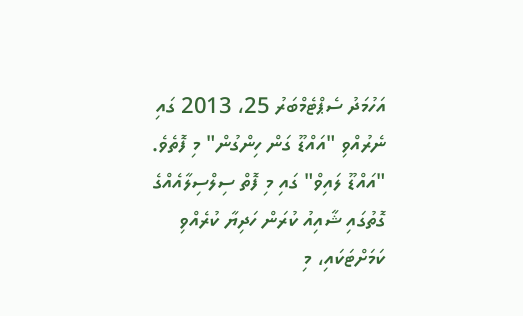އަހުމަދު ސެޕްޓެމްބަރު 25، 2013 ގައި ނެރުއްވި "އައްޑޫ ގަން ހިންގުން" މި ފޮތެވެ.
"އައްޑޫ ލައިވް" ގައި މި ފޮތް ސިލްސިލާއެއްގެ ގޮތުގައި ޝާއިއު ކުރަން ހަދިޔާ ކުރެއްވި ކަމަށްޓަކައި، މި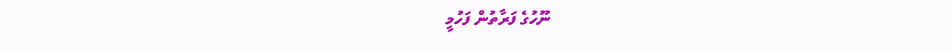ނޫހުގެ ފަރާތުން ފަހުމީ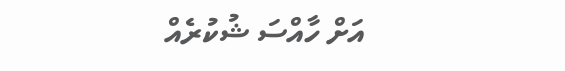އަށް ހާއްސަ ޝުކުރެއް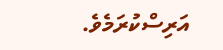އަރިސްކުރަމެވެ.